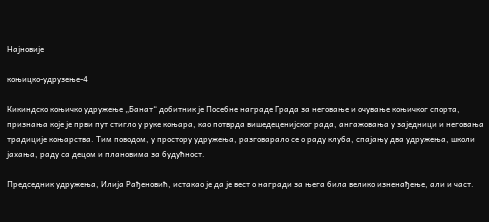Најновије

коњицко-удрузење-4

Кикиндско коњичко удружење „Банат“ добитник је Посебне награде Града за неговање и очување коњичког спорта, признања које је први пут стигло у руке коњара, као потврда вишедеценијског рада, ангажовања у заједници и неговања традиције коњарства. Тим поводом, у простору удружења, разговарало се о раду клуба, спајању два удружења, школи јахања, раду са децом и плановима за будућност.

Председник удружења, Илија Рађеновић, истакао је да је вест о награди за њега била велико изненађење, али и част.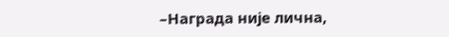–Награда није лична,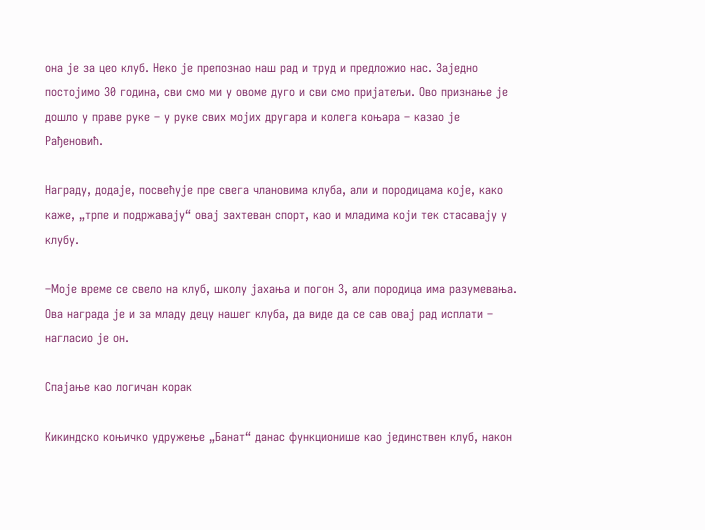она је за цео клуб. Неко је препознао наш рад и труд и предложио нас. Заједно постојимо 30 година, сви смо ми у овоме дуго и сви смо пријатељи. Ово признање је дошло у праве руке – у руке свих мојих другара и колега коњара – казао је Рађеновић.

Награду, додаје, посвећује пре свега члановима клуба, али и породицама које, како каже, „трпе и подржавају“ овај захтеван спорт, као и младима који тек стасавају у клубу.

–Моје време се свело на клуб, школу јахања и погон 3, али породица има разумевања. Ова награда је и за младу децу нашег клуба, да виде да се сав овај рад исплати – нагласио је он.

Спајање као логичан корак

Кикиндско коњичко удружење „Банат“ данас функционише као јединствен клуб, након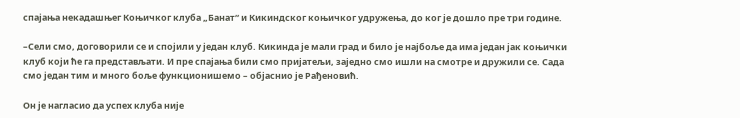спајања некадашњег Коњичког клуба „Банат“ и Кикиндског коњичког удружења, до ког је дошло пре три године.

–Сели смо, договорили се и спојили у један клуб. Кикинда је мали град и било је најбоље да има један јак коњички клуб који ће га представљати. И пре спајања били смо пријатељи, заједно смо ишли на смотре и дружили се. Сада смо један тим и много боље функционишемо – објаснио је Рађеновић.

Он је нагласио да успех клуба није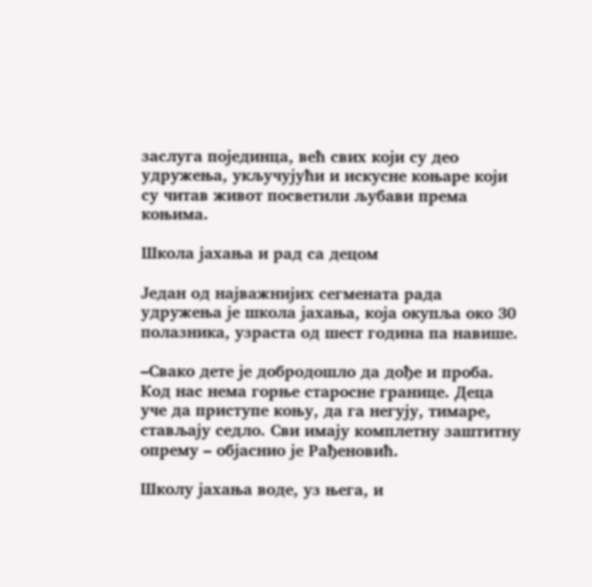заслуга појединца, већ свих који су део удружења, укључујући и искусне коњаре који су читав живот посветили љубави према коњима.

Школа јахања и рад са децом

Један од најважнијих сегмената рада удружења је школа јахања, која окупља око 30 полазника, узраста од шест година па навише.

–Свако дете је добродошло да дође и проба. Код нас нема горње старосне границе. Деца уче да приступе коњу, да га негују, тимаре, стављају седло. Сви имају комплетну заштитну опрему – објаснио је Рађеновић.

Школу јахања воде, уз њега, и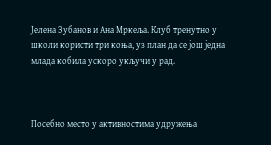Јелена Зубанов и Ана Мркеља. Клуб тренутно у школи користи три коња, уз план да се још једна млада кобила ускоро укључи у рад.



Посебно место у активностима удружења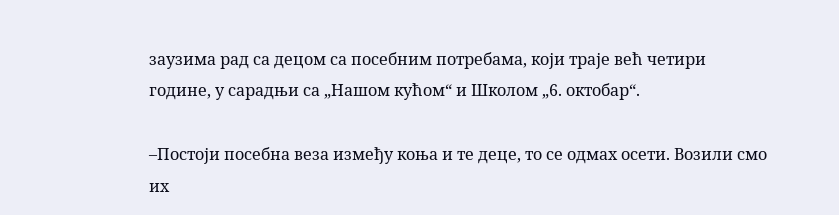заузима рад са децом са посебним потребама, који траје већ четири године, у сарадњи са „Нашом кућом“ и Школом „6. октобар“.

–Постоји посебна веза између коња и те деце, то се одмах осети. Возили смо их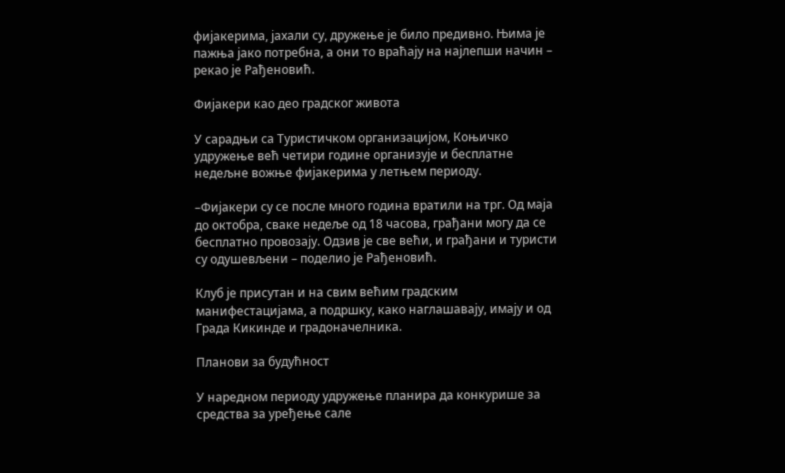фијакерима, јахали су, дружење је било предивно. Њима је пажња јако потребна, а они то враћају на најлепши начин – рекао је Рађеновић.

Фијакери као део градског живота

У сарадњи са Туристичком организацијом, Коњичко удружење већ четири године организује и бесплатне недељне вожње фијакерима у летњем периоду.

–Фијакери су се после много година вратили на трг. Од маја до октобра, сваке недеље од 18 часова, грађани могу да се бесплатно провозају. Одзив је све већи, и грађани и туристи су одушевљени – поделио је Рађеновић.

Клуб је присутан и на свим већим градским манифестацијама, а подршку, како наглашавају, имају и од Града Кикинде и градоначелника.

Планови за будућност

У наредном периоду удружење планира да конкурише за средства за уређење сале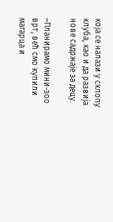која се налази у склопу клуба, као и да развија нове садржаје за децу.

–Планирамо мини-зоо врт, већ смо купили магарца и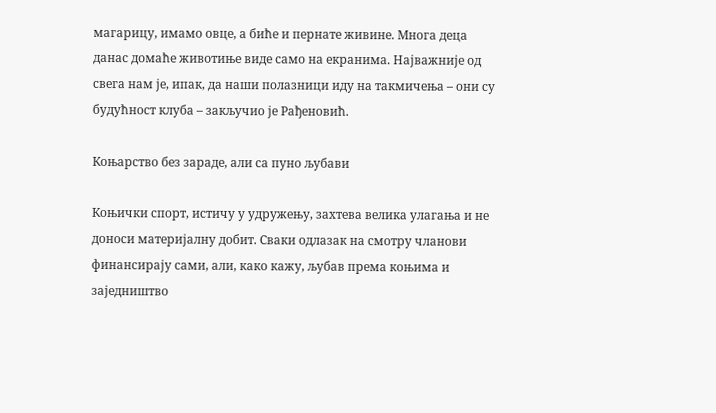магарицу, имамо овце, а биће и пернате живине. Многа деца данас домаће животиње виде само на екранима. Најважније од свега нам је, ипак, да наши полазници иду на такмичења – они су будућност клуба – закључио је Рађеновић.

Коњарство без зараде, али са пуно љубави

Коњички спорт, истичу у удружењу, захтева велика улагања и не доноси материјалну добит. Сваки одлазак на смотру чланови финансирају сами, али, како кажу, љубав према коњима и заједништво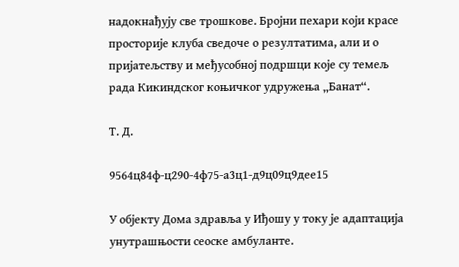надокнађују све трошкове. Бројни пехари који красе просторије клуба сведоче о резултатима, али и о пријатељству и међусобној подршци које су темељ рада Кикиндског коњичког удружења „Банат“.

Т. Д.

9564ц84ф-ц290-4ф75-а3ц1-д9ц09ц9дее15

У објекту Дома здравља у Иђошу у току је адаптација унутрашњости сеоске амбуланте.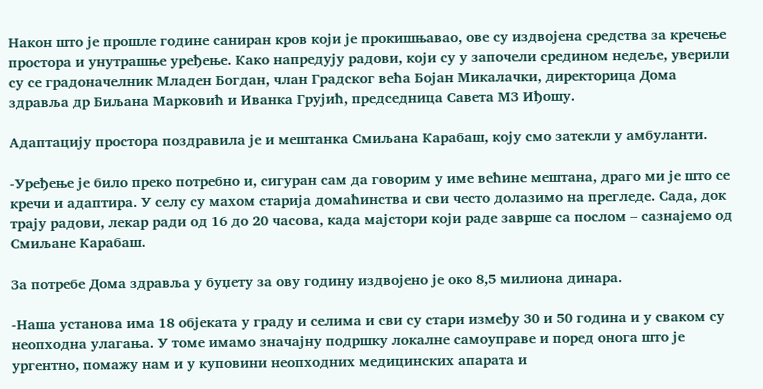Након што је прошле године саниран кров који је прокишњавао, ове су издвојена средства за кречење простора и унутрашње уређење. Како напредују радови, који су у започели средином недеље, уверили су се градоначелник Младен Богдан, члан Градског већа Бојан Микалачки, директорица Дома здравља др Биљана Марковић и Иванка Грујић, председница Савета МЗ Иђошу.

Адаптацију простора поздравила је и мештанка Смиљана Карабаш, коју смо затекли у амбуланти.

-Уређење је било преко потребно и, сигуран сам да говорим у име већине мештана, драго ми је што се кречи и адаптира. У селу су махом старија домаћинства и сви често долазимо на прегледе. Сада, док трају радови, лекар ради од 16 до 20 часова, када мајстори који раде заврше са послом – сазнајемо од Смиљане Карабаш.

За потребе Дома здравља у буџету за ову годину издвојено је око 8,5 милиона динара.

-Наша установа има 18 објеката у граду и селима и сви су стари између 30 и 50 година и у сваком су неопходна улагања. У томе имамо значајну подршку локалне самоуправе и поред онога што је ургентно, помажу нам и у куповини неопходних медицинских апарата и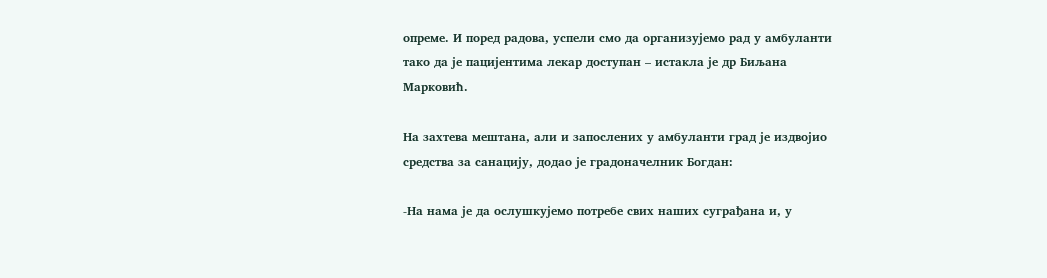опреме. И поред радова, успели смо да организујемо рад у амбуланти тако да је пацијентима лекар доступан – истакла је др Биљана Марковић.

На захтева мештана, али и запослених у амбуланти град је издвојио средства за санацију, додао је градоначелник Богдан:

-На нама је да ослушкујемо потребе свих наших суграђана и, у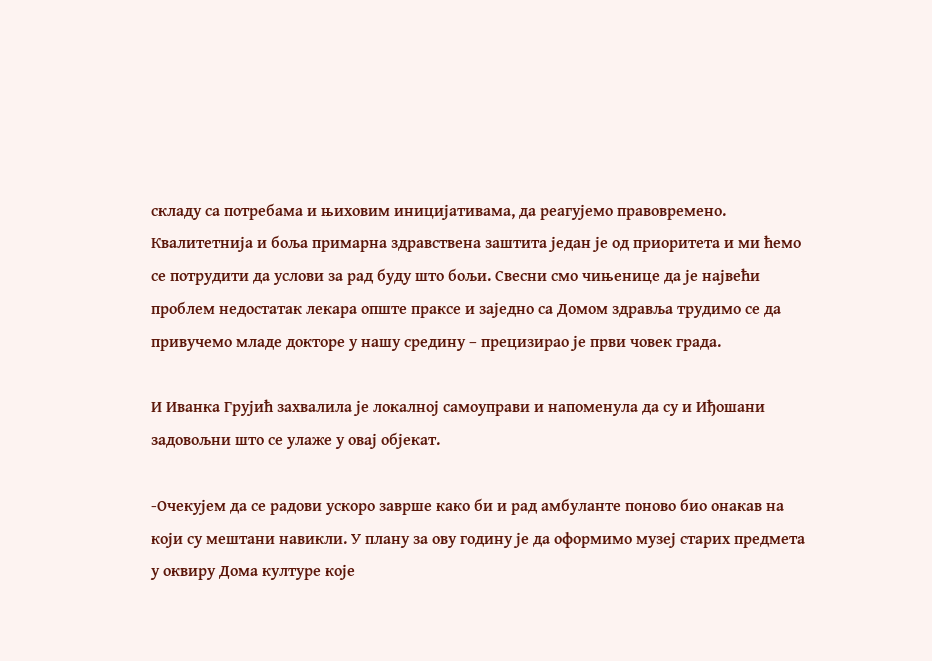складу са потребама и њиховим иницијативама, да реагујемо правовремено. Квалитетнија и боља примарна здравствена заштита један је од приоритета и ми ћемо се потрудити да услови за рад буду што бољи. Свесни смо чињенице да је највећи проблем недостатак лекара опште праксе и заједно са Домом здравља трудимо се да привучемо младе докторе у нашу средину – прецизирао је први човек града.

И Иванка Грујић захвалила је локалној самоуправи и напоменула да су и Иђошани задовољни што се улаже у овај објекат.

-Очекујем да се радови ускоро заврше како би и рад амбуланте поново био онакав на који су мештани навикли. У плану за ову годину је да оформимо музеј старих предмета у оквиру Дома културе које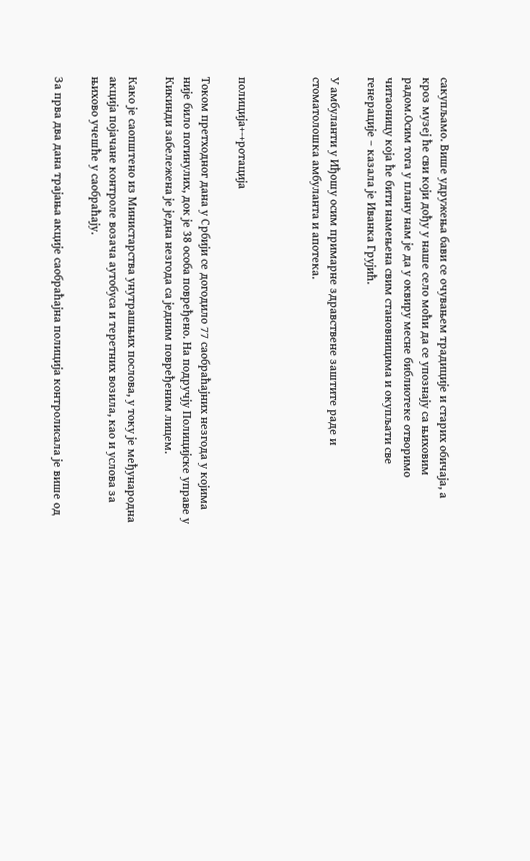сакупљамо. Више удружења бави се очувањем традиције и старих обичаја, а кроз музеј ће сви који дођу у наше село моћи да се упознају са њиховим радом.Осим тога у плану нам је да у оквиру месне библиотеке отворимо читаоницу која ће бити намењена свим становницима и окупљати све генерације – казала је Иванка Грујић.

У амбуланти у Иђошу осим примарне здравствене заштите раде и стоматолошка амбуланта и апотека.



полиција+-+ротација

Током претходног дана у Србији се догодило 77 саобраћајних незгода у којима није било погинулих, док је 38 особа повређено. На подручју Полицијске управе у Кикинди забележена је једна незгода са једним повређеним лицем.

Како је саопштено из Министарства унутрашњих послова, у току је међународна акција појачане контроле возача аутобуса и теретних возила, као и услова за њихово учешће у саобраћају.

За прва два дана трајања акције саобраћајна полиција контролисала је више од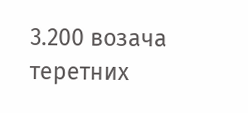3.200 возача теретних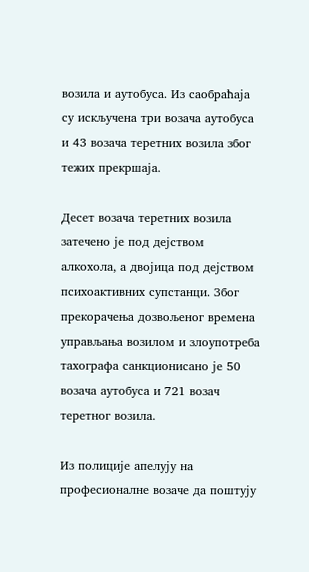возила и аутобуса. Из саобраћаја су искључена три возача аутобуса и 43 возача теретних возила због тежих прекршаја.

Десет возача теретних возила затечено је под дејством алкохола, а двојица под дејством психоактивних супстанци. Због прекорачења дозвољеног времена управљања возилом и злоупотреба тахографа санкционисано је 50 возача аутобуса и 721 возач теретног возила.

Из полиције апелују на професионалне возаче да поштују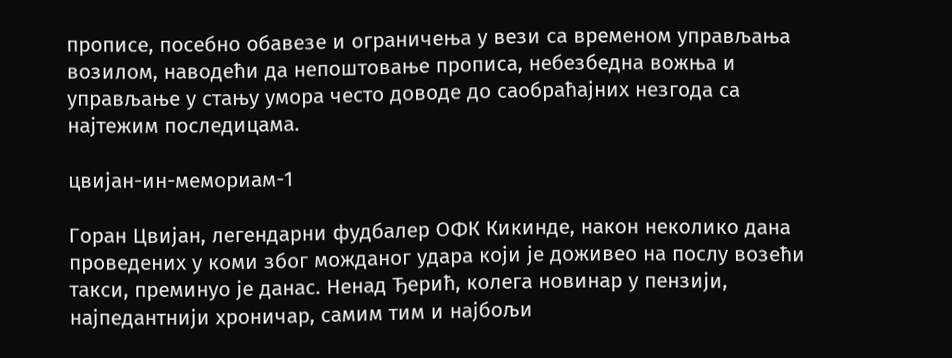прописе, посебно обавезе и ограничења у вези са временом управљања возилом, наводећи да непоштовање прописа, небезбедна вожња и управљање у стању умора често доводе до саобраћајних незгода са најтежим последицама.

цвијан-ин-мемориам-1

Горан Цвијан, легендарни фудбалер ОФК Кикинде, након неколико дана проведених у коми због можданог удара који је доживео на послу возећи такси, преминуо је данас. Ненад Ђерић, колега новинар у пензији, најпедантнији хроничар, самим тим и најбољи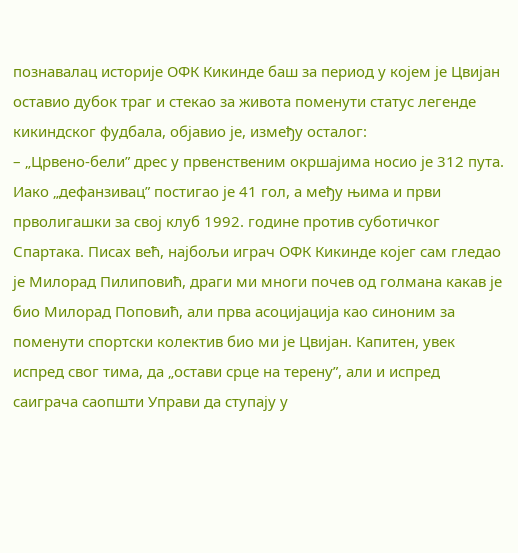познавалац историје ОФК Кикинде баш за период у којем је Цвијан оставио дубок траг и стекао за живота поменути статус легенде кикиндског фудбала, објавио је, између осталог:
– „Црвено-бели” дрес у првенственим окршајима носио је 312 пута. Иако „дефанзивац” постигао је 41 гол, а међу њима и први прволигашки за свој клуб 1992. године против суботичког Спартака. Писах већ, најбољи играч ОФК Кикинде којег сам гледао је Милорад Пилиповић, драги ми многи почев од голмана какав је био Милорад Поповић, али прва асоцијација као синоним за поменути спортски колектив био ми је Цвијан. Капитен, увек испред свог тима, да „остави срце на терену”, али и испред саиграча саопшти Управи да ступају у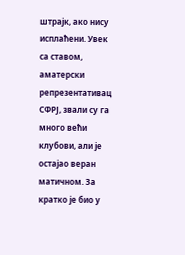штрајк, ако нису исплаћени. Увек са ставом, аматерски репрезентативац СФРЈ, звали су га много већи клубови, али је остајао веран матичном. За кратко је био у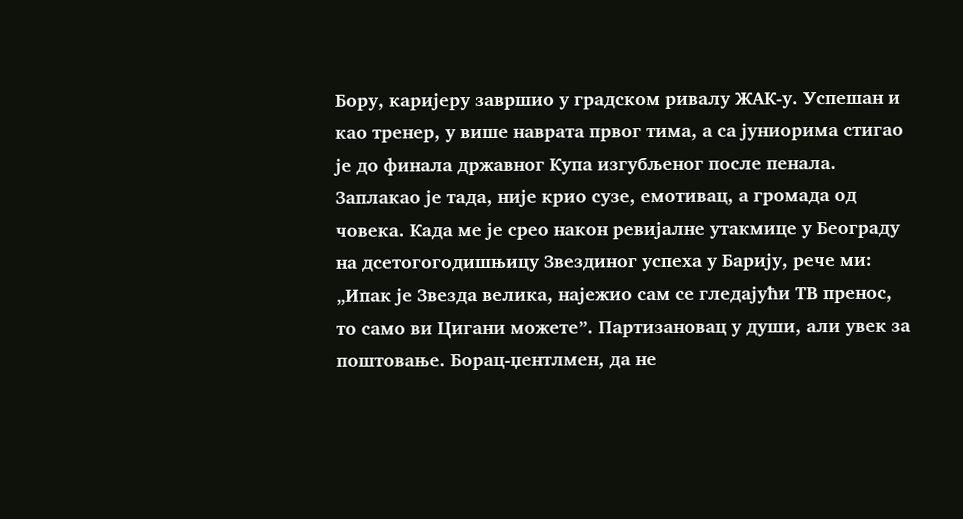Бору, каријеру завршио у градском ривалу ЖАК-у. Успешан и као тренер, у више наврата првог тима, а са јуниорима стигао је до финала државног Купа изгубљеног после пенала. Заплакао је тада, није крио сузе, емотивац, а громада од човека. Када ме је срео након ревијалне утакмице у Београду на дсетогогодишњицу Звездиног успеха у Барију, рече ми: „Ипак је Звезда велика, најежио сам се гледајући ТВ пренос, то само ви Цигани можете”. Партизановац у души, али увек за поштовање. Борац-џентлмен, да не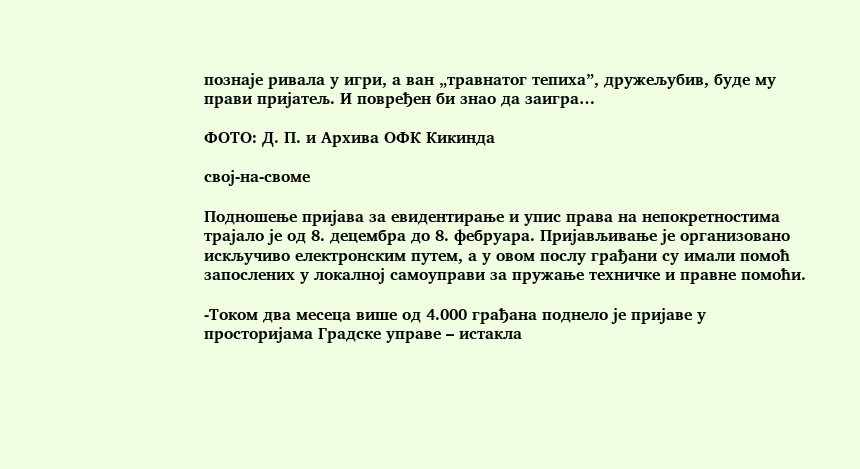познаје ривала у игри, а ван „травнатог тепиха”, дружељубив, буде му прави пријатељ. И повређен би знао да заигра…

ФОТО: Д. П. и Архива ОФК Кикинда

свој-на-своме

Подношење пријава за евидентирање и упис права на непокретностима трајало је од 8. децембра до 8. фебруара. Пријављивање је организовано искључиво електронским путем, а у овом послу грађани су имали помоћ запослених у локалној самоуправи за пружање техничке и правне помоћи.

-Током два месеца више од 4.000 грађана поднело је пријаве у просторијама Градске управе – истакла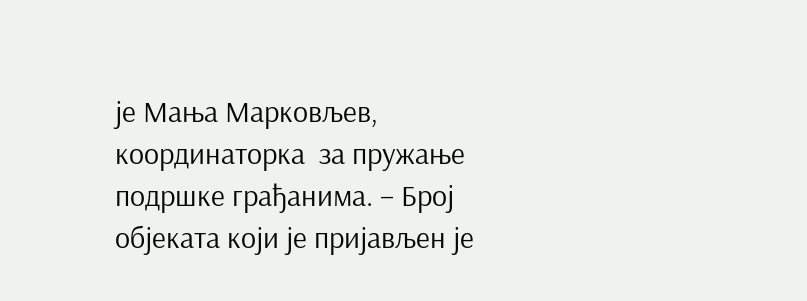је Мања Марковљев, координаторка  за пружање подршке грађанима. – Број објеката који је пријављен је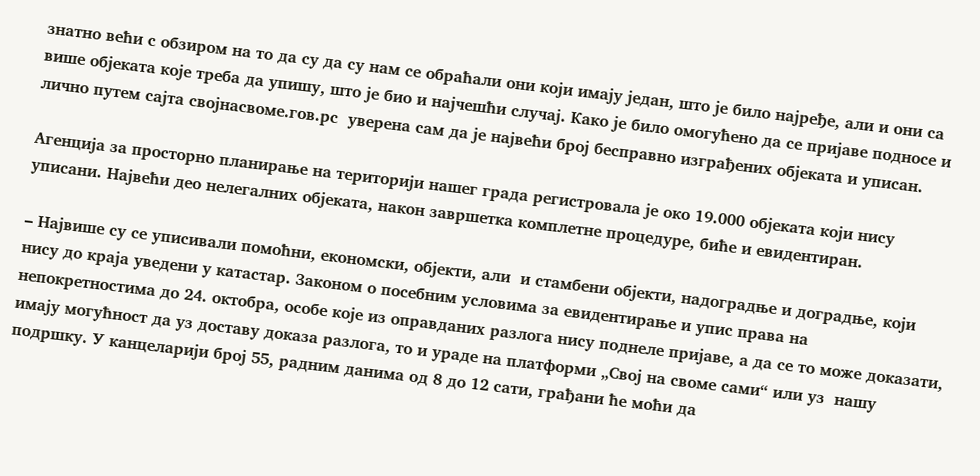знатно већи с обзиром на то да су да су нам се обраћали они који имају један, што је било најређе, али и они са више објеката које треба да упишу, што је био и најчешћи случај. Како је било омогућено да се пријаве подносе и лично путем сајта својнасвоме.гов.рс  уверена сам да је највећи број бесправно изграђених објеката и уписан.

Агенција за просторно планирање на територији нашег града регистровала је око 19.000 објеката који нису уписани. Највећи део нелегалних објеката, након завршетка комплетне процедуре, биће и евидентиран.

– Највише су се уписивали помоћни, економски, објекти, али  и стамбени објекти, надоградње и доградње, који нису до краја уведени у катастар. Законом о посебним условима за евидентирање и упис права на непокретностима до 24. октобра, особе које из оправданих разлога нису поднеле пријаве, а да се то може доказати, имају могућност да уз доставу доказа разлога, то и ураде на платформи „Свој на своме сами“ или уз  нашу подршку. У канцеларији број 55, радним данима од 8 до 12 сати, грађани ће моћи да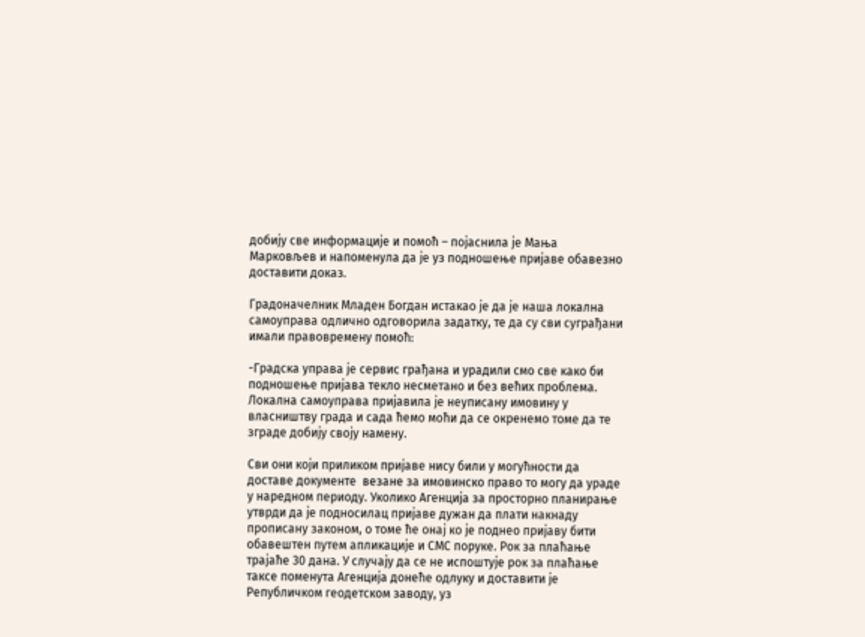добију све информације и помоћ – појаснила је Мања Марковљев и напоменула да је уз подношење пријаве обавезно доставити доказ.

Градоначелник Младен Богдан истакао је да је наша локална самоуправа одлично одговорила задатку, те да су сви суграђани имали правовремену помоћ:

-Градска управа је сервис грађана и урадили смо све како би подношење пријава текло несметано и без већих проблема. Локална самоуправа пријавила је неуписану имовину у власништву града и сада ћемо моћи да се окренемо томе да те зграде добију своју намену.

Сви они који приликом пријаве нису били у могућности да доставе документе  везане за имовинско право то могу да ураде у наредном периоду. Уколико Агенција за просторно планирање утврди да је подносилац пријаве дужан да плати накнаду прописану законом, о томе ће онај ко је поднео пријаву бити обавештен путем апликације и СМС поруке. Рок за плаћање трајаће 30 дана. У случају да се не испоштује рок за плаћање таксе поменута Агенција донеће одлуку и доставити је Републичком геодетском заводу, уз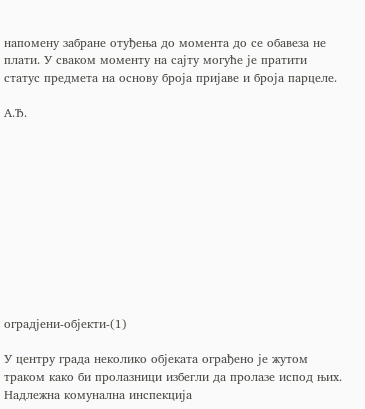напомену забране отуђења до момента до се обавеза не плати. У сваком моменту на сајту могуће је пратити статус предмета на основу броја пријаве и броја парцеле.

А.Ђ.











оградјени-објекти-(1)

У центру града неколико објеката ограђено је жутом траком како би пролазници избегли да пролазе испод њих. Надлежна комунална инспекција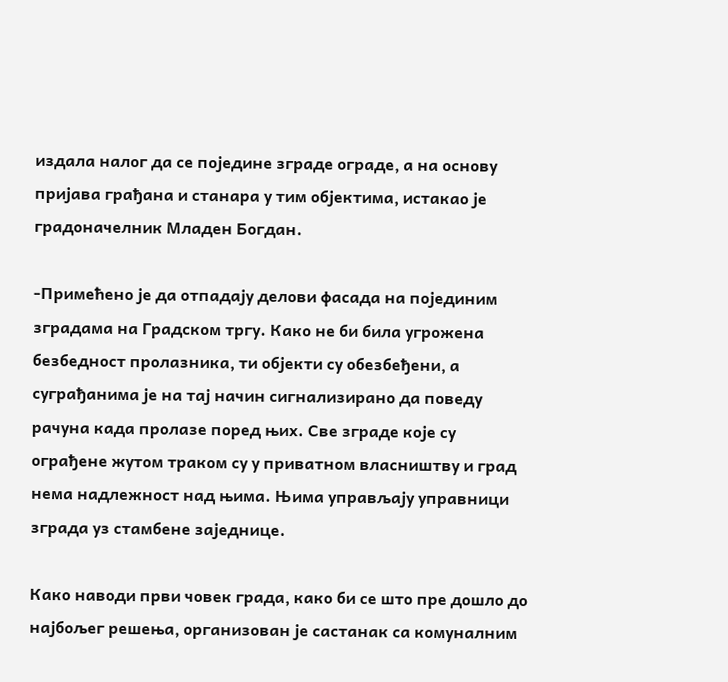издала налог да се поједине зграде ограде, а на основу пријава грађана и станара у тим објектима, истакао је градоначелник Младен Богдан.

-Примећено је да отпадају делови фасада на појединим зградама на Градском тргу. Како не би била угрожена безбедност пролазника, ти објекти су обезбеђени, а суграђанима је на тај начин сигнализирано да поведу рачуна када пролазе поред њих. Све зграде које су ограђене жутом траком су у приватном власништву и град нема надлежност над њима. Њима управљају управници зграда уз стамбене заједнице.

Како наводи први човек града, како би се што пре дошло до најбољег решења, организован је састанак са комуналним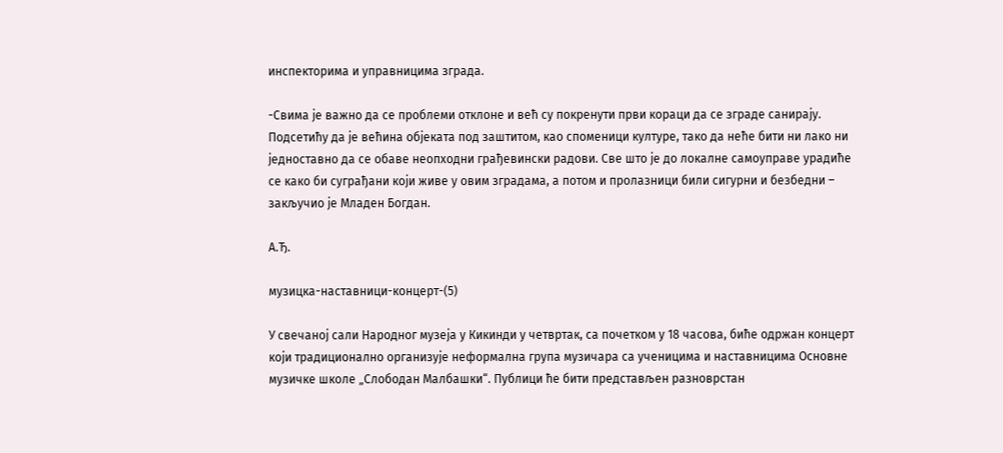инспекторима и управницима зграда.

-Свима је важно да се проблеми отклоне и већ су покренути први кораци да се зграде санирају. Подсетићу да је већина објеката под заштитом, као споменици културе, тако да неће бити ни лако ни једноставно да се обаве неопходни грађевински радови. Све што је до локалне самоуправе урадиће се како би суграђани који живе у овим зградама, а потом и пролазници били сигурни и безбедни – закључио је Младен Богдан.

А.Ђ.

музицка-наставници-концерт-(5)

У свечаној сали Народног музеја у Кикинди у четвртак, са почетком у 18 часова, биће одржан концерт који традиционално организује неформална група музичара са ученицима и наставницима Основне музичке школе „Слободан Малбашки“. Публици ће бити представљен разноврстан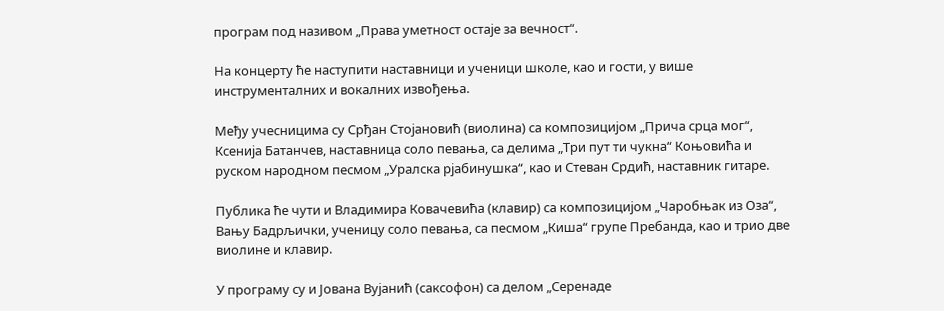програм под називом „Права уметност остаје за вечност“.

На концерту ће наступити наставници и ученици школе, као и гости, у више инструменталних и вокалних извођења.

Међу учесницима су Срђан Стојановић (виолина) са композицијом „Прича срца мог“, Ксенија Батанчев, наставница соло певања, са делима „Три пут ти чукна“ Коњовића и руском народном песмом „Уралска рјабинушка“, као и Стеван Срдић, наставник гитаре.

Публика ће чути и Владимира Ковачевића (клавир) са композицијом „Чаробњак из Оза“, Вању Бадрљички, ученицу соло певања, са песмом „Киша“ групе Пребанда, као и трио две виолине и клавир.

У програму су и Јована Вујанић (саксофон) са делом „Серенаде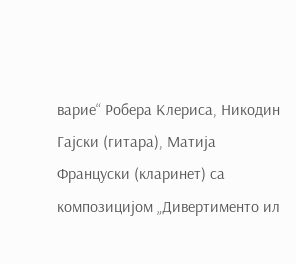варие“ Робера Клериса, Никодин Гајски (гитара), Матија Француски (кларинет) са композицијом „Дивертименто ил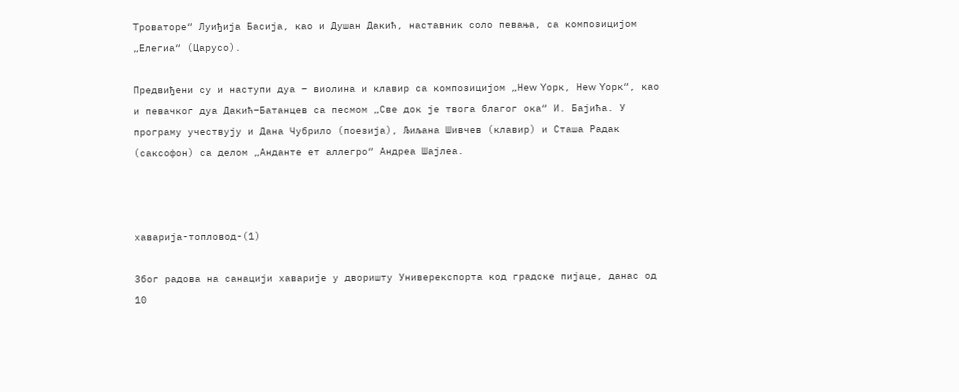Троваторе“ Луиђија Басија, као и Душан Дакић, наставник соло певања, са композицијом „Елегиа“ (Царусо).

Предвиђени су и наступи дуа – виолина и клавир са композицијом „Неw Yорк, Неw Yорк“, као и певачког дуа Дакић–Батанцев са песмом „Све док је твога благог ока“ И. Бајића. У програму учествују и Дана Чубрило (поезија), Љиљана Шивчев (клавир) и Сташа Радак (саксофон) са делом „Анданте ет аллегро“ Андреа Шајлеа.



хаварија-топловод-(1)

Због радова на санацији хаварије у дворишту Универекспорта код градске пијаце, данас од 10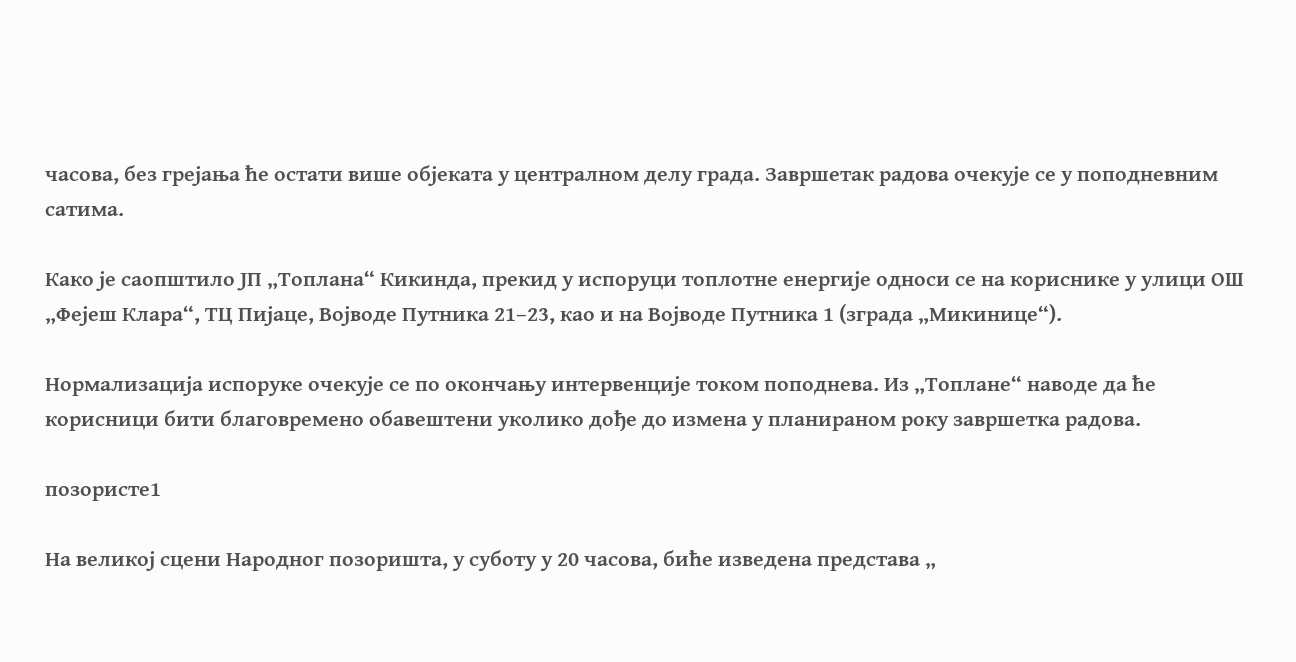часова, без грејања ће остати више објеката у централном делу града. Завршетак радова очекује се у поподневним сатима.

Како је саопштило ЈП „Топлана“ Кикинда, прекид у испоруци топлотне енергије односи се на кориснике у улици ОШ „Фејеш Клара“, ТЦ Пијаце, Војводе Путника 21–23, као и на Војводе Путника 1 (зграда „Микинице“).

Нормализација испоруке очекује се по окончању интервенције током поподнева. Из „Топлане“ наводе да ће корисници бити благовремено обавештени уколико дође до измена у планираном року завршетка радова.

позористе1

На великој сцени Народног позоришта, у суботу у 20 часова, биће изведена представа „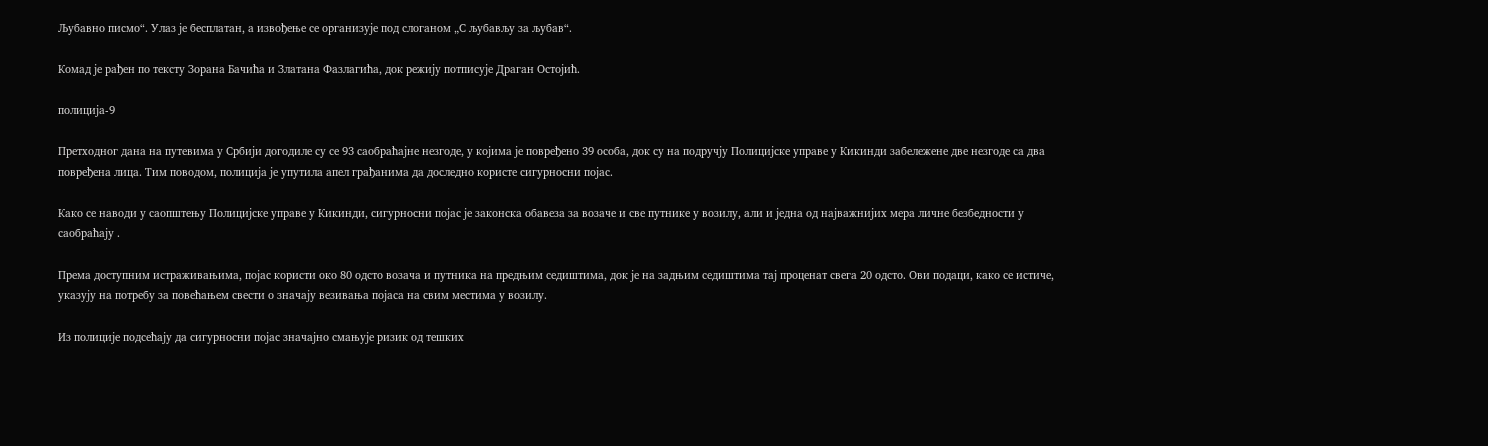Љубавно писмо“. Улаз је бесплатан, а извођење се организује под слоганом „С љубављу за љубав“.

Комад је рађен по тексту Зорана Бачића и Златана Фазлагића, док режију потписује Драган Остојић.

полиција-9

Претходног дана на путевима у Србији догодиле су се 93 саобраћајне незгоде, у којима је повређено 39 особа, док су на подручју Полицијске управе у Кикинди забележене две незгоде са два повређена лица. Тим поводом, полиција је упутила апел грађанима да доследно користе сигурносни појас.

Како се наводи у саопштењу Полицијске управе у Кикинди, сигурносни појас је законска обавеза за возаче и све путнике у возилу, али и једна од најважнијих мера личне безбедности у саобраћају .

Према доступним истраживањима, појас користи око 80 одсто возача и путника на предњим седиштима, док је на задњим седиштима тај проценат свега 20 одсто. Ови подаци, како се истиче, указују на потребу за повећањем свести о значају везивања појаса на свим местима у возилу.

Из полиције подсећају да сигурносни појас значајно смањује ризик од тешких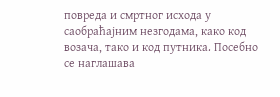повреда и смртног исхода у саобраћајним незгодама, како код возача, тако и код путника. Посебно се наглашава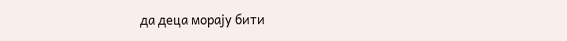да деца морају бити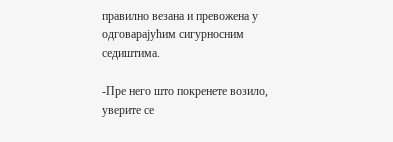правилно везана и превожена у одговарајућим сигурносним седиштима.

-Пре него што покренете возило, уверите се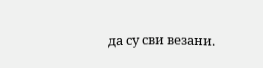да су сви везани.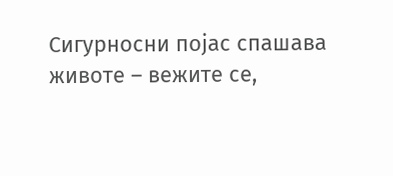Сигурносни појас спашава животе – вежите се,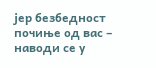јер безбедност почиње од вас – наводи се у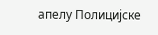апелу Полицијске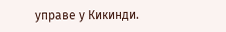управе у Кикинди.